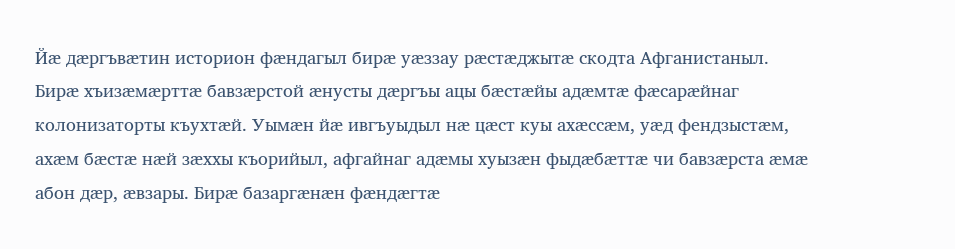Йæ дæргъвæтин историон фæндагыл бирæ уæззау рæстæджытæ скодта Афганистаныл. Бирæ хъизæмæрттæ бавзæрстой æнусты дæргъы ацы бæстæйы адæмтæ фæсарæйнаг колонизаторты къухтæй. Уымæн йæ ивгъуыдыл нæ цæст куы ахæссæм, уæд фендзыстæм, ахæм бæстæ нæй зæххы къорийыл, афгайнаг адæмы хуызæн фыдæбæттæ чи бавзæрста æмæ абон дæр, æвзары. Бирæ базаргæнæн фæндæгтæ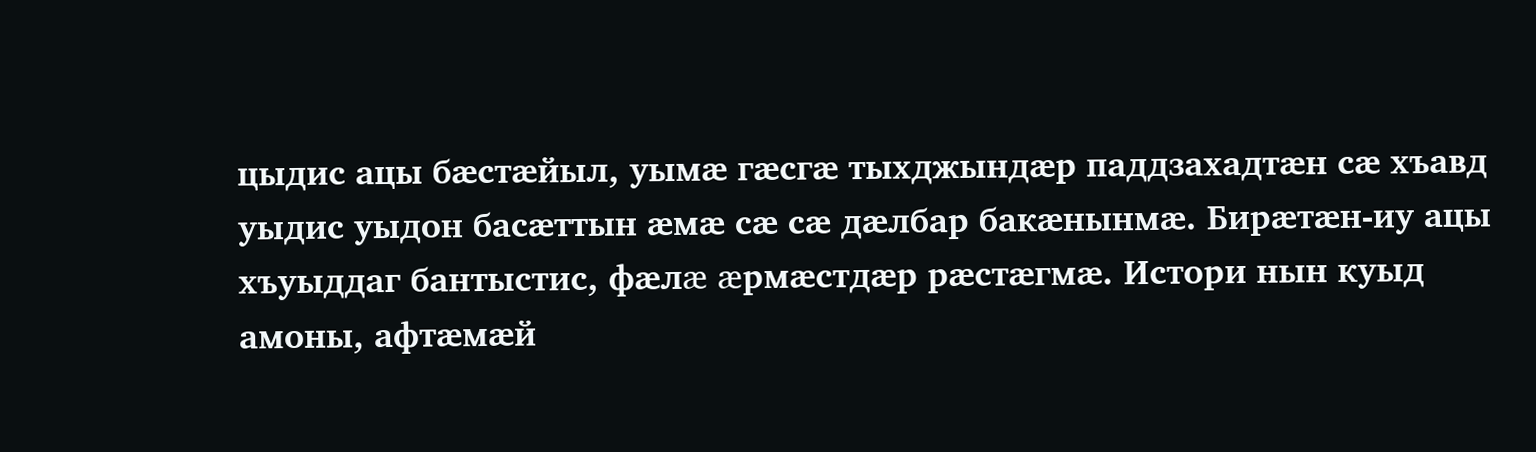цыдис ацы бæстæйыл, уымæ гæсгæ тыхджындæр паддзахадтæн сæ хъавд уыдис уыдон басæттын æмæ сæ сæ дæлбар бакæнынмæ. Бирæтæн-иу ацы хъуыддаг бантыстис, фæлæ æрмæстдæр рæстæгмæ. Истори нын куыд амоны, афтæмæй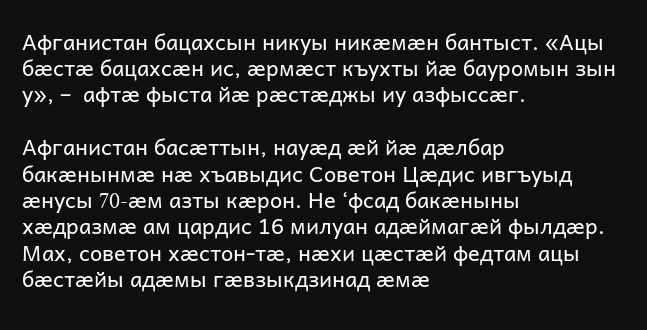Афганистан бацахсын никуы никæмæн бантыст. «Ацы бæстæ бацахсæн ис, æрмæст къухты йæ бауромын зын у», –  афтæ фыста йæ рæстæджы иу азфыссæг.

Афганистан басæттын, науæд æй йæ дæлбар бакæнынмæ нæ хъавыдис Советон Цæдис ивгъуыд æнусы 70-æм азты кæрон. Не ‘фсад бакæныны хæдразмæ ам цардис 16 милуан адæймагæй фылдæр. Мах, советон хæстон-тæ, нæхи цæстæй федтам ацы бæстæйы адæмы гæвзыкдзинад æмæ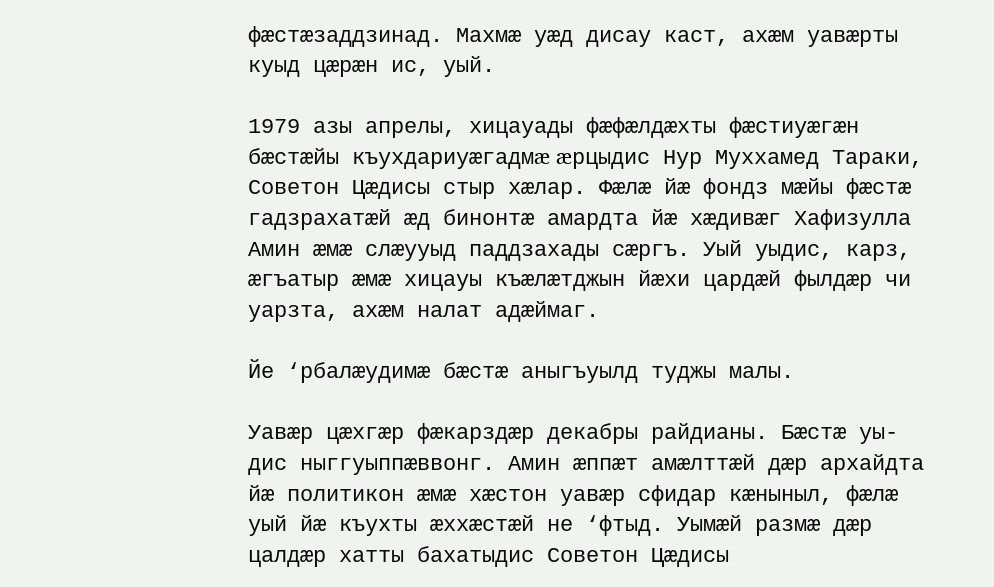фæстæзаддзинад. Махмæ уæд дисау каст, ахæм уавæрты куыд цæрæн ис, уый.

1979 азы апрелы, хицауады фæфæлдæхты фæстиуæгæн бæстæйы къухдариуæгадмæ æрцыдис Нур Муххамед Тараки, Советон Цæдисы стыр хæлар. Фæлæ йæ фондз мæйы фæстæ гадзрахатæй æд бинонтæ амардта йæ хæдивæг Хафизулла Амин æмæ слæууыд паддзахады сæргъ. Уый уыдис, карз, æгъатыр æмæ хицауы къæлæтджын йæхи цардæй фылдæр чи уарзта, ахæм налат адæймаг.

Йе ‘рбалæудимæ бæстæ аныгъуылд туджы малы.

Уавæр цæхгæр фæкарздæр декабры райдианы. Бæстæ уы-дис ныггуыппæввонг. Амин æппæт амæлттæй дæр архайдта йæ политикон æмæ хæстон уавæр сфидар кæныныл, фæлæ уый йæ къухты æххæстæй не ‘фтыд. Уымæй размæ дæр цалдæр хатты бахатыдис Советон Цæдисы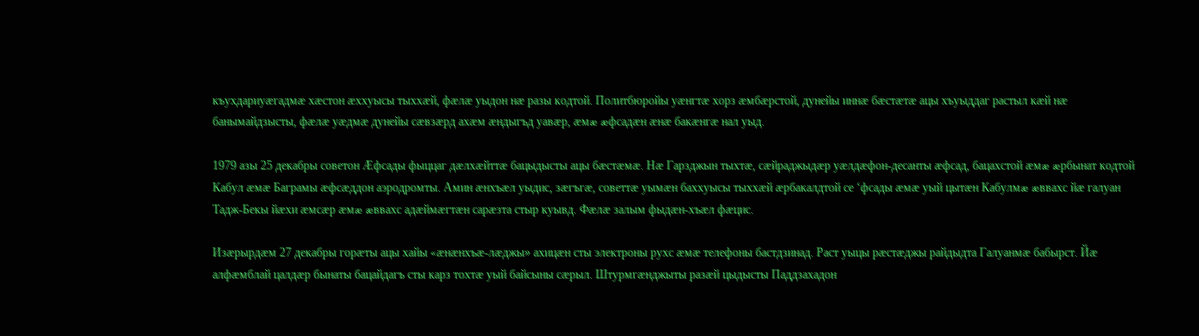къухдариуæгадмæ хæстон æххуысы тыххæй, фæлæ уыдон нæ разы кодтой. Политбюройы уæнгтæ хорз æмбæрстой, дунейы иннæ бæстæтæ ацы хъуыддаг растыл кæй нæ банымайдзысты, фæлæ уæдмæ дунейы сæвзæрд ахæм æндыгъд уавæр, æмæ æфсадæн æнæ бакæнгæ нал уыд.

1979 азы 25 декабры советон Æфсады фыццаг дæлхæйттæ бацыдысты ацы бæстæмæ. Нæ Гарзджын тыхтæ, сæйраджыдæр уæлдæфон-десанты æфсад, бацахстой æмæ æрбынат кодтой Кабул æмæ Баграмы æфсæддон аэродромты. Амин æнхъæл уыдис, зæгъгæ, советтæ уымæн баххуысы тыххæй æрбакалдтой се ‘фсады æмæ уый цытæн Кабулмæ æввахс йæ галуан Тадж-Бекы йæхи æмсæр æмæ æввахс адæймæгтæн сарæзта стыр куывд. Фæлæ залым фыдæн-хъæл фæцис.

Изæрырдæм 27 декабры горæты ацы хайы «æнæнхъæ-лæджы» ахицæн сты электроны рухс æмæ телефоны бастдзинад. Раст уыцы рæстæджы райдыдта Галуанмæ бабырст. Йæ алфæмблай цалдæр бынаты бацайдагъ сты карз тохтæ уый байсыны сæрыл. Штурмгæнджыты разæй цыдысты Паддзахадон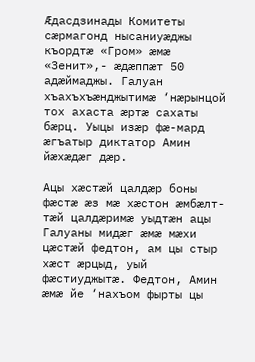Æдасдзинады Комитеты сæрмагонд нысаниуæджы къордтæ «Гром» æмæ «Зенит»,- æдæппæт 50 адæймаджы. Галуан хъахъхъæнджытимæ ‘нæрынцой тох ахаста æртæ сахаты бæрц. Уыцы изæр фæ-мард æгъатыр диктатор Амин йæхæдæг дæр.

Ацы хæстæй цалдæр боны фæстæ æз мæ хæстон æмбæлт-тæй цалдæримæ уыдтæн ацы Галуаны мидæг æмæ мæхи цæстæй федтон, ам цы стыр хæст æрцыд, уый фæстиуджытæ. Федтон, Амин æмæ йе ‘нахъом фырты цы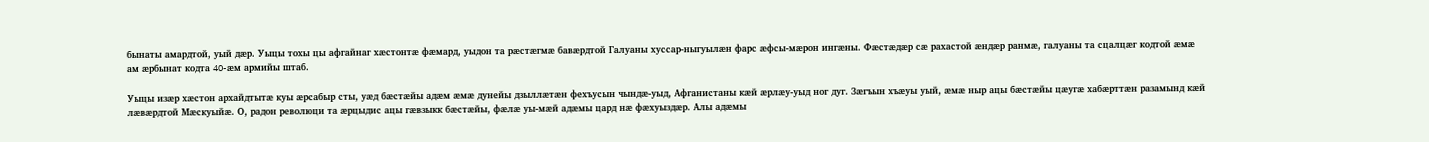бынаты амардтой, уый дæр. Уыцы тохы цы афгайнаг хæстонтæ фæмард, уыдон та рæстæгмæ бавæрдтой Галуаны хуссар-ныгуылæн фарс æфсы-мæрон ингæны. Фæстæдæр сæ рахастой æндæр ранмæ, галуаны та сцалцæг кодтой æмæ ам æрбынат кодта 40-æм армийы штаб.

Уыцы изæр хæстон архайдтытæ куы æрсабыр сты, уæд бæстæйы адæм æмæ дунейы дзыллæтæн фехъусын чындæ-уыд, Афганистаны кæй æрлæу-уыд ног дуг. Зæгъын хъæуы уый, æмæ ныр ацы бæстæйы цæугæ хабæрттæн разамынд кæй лæвæрдтой Мæскуыйæ. О, радон революци та æрцыдис ацы гæвзыкк бæстæйы, фæлæ уы-мæй адæмы цард нæ фæхуыздæр. Алы адæмы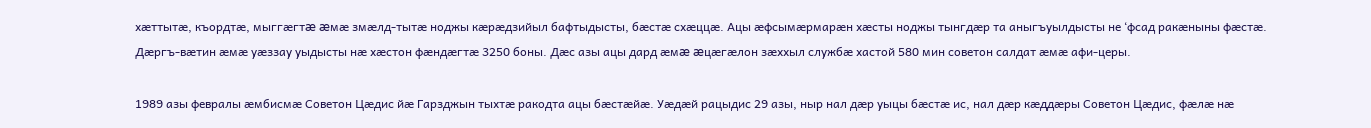хæттытæ, къордтæ, мыггæгтæ æмæ змæлд-тытæ ноджы кæрæдзийыл бафтыдысты, бæстæ схæццæ. Ацы æфсымæрмарæн хæсты ноджы тынгдæр та аныгъуылдысты не ‘фсад ракæныны фæстæ. Дæргъ-вæтин æмæ уæззау уыдысты нæ хæстон фæндæгтæ 3250 боны. Дæс азы ацы дард æмæ æцæгæлон зæххыл службæ хастой 580 мин советон салдат æмæ афи-церы.

1989 азы февралы æмбисмæ Советон Цæдис йæ Гарзджын тыхтæ ракодта ацы бæстæйæ. Уæдæй рацыдис 29 азы, ныр нал дæр уыцы бæстæ ис, нал дæр кæддæры Советон Цæдис, фæлæ нæ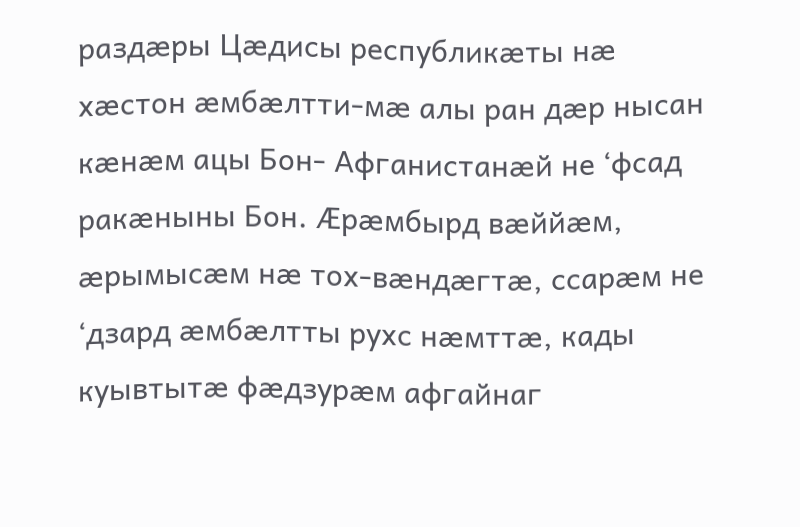раздæры Цæдисы республикæты нæ хæстон æмбæлтти-мæ алы ран дæр нысан кæнæм ацы Бон- Афганистанæй не ‘фсад ракæныны Бон. Æрæмбырд вæййæм, æрымысæм нæ тох-вæндæгтæ, ссарæм не ‘дзард æмбæлтты рухс нæмттæ, кады куывтытæ фæдзурæм афгайнаг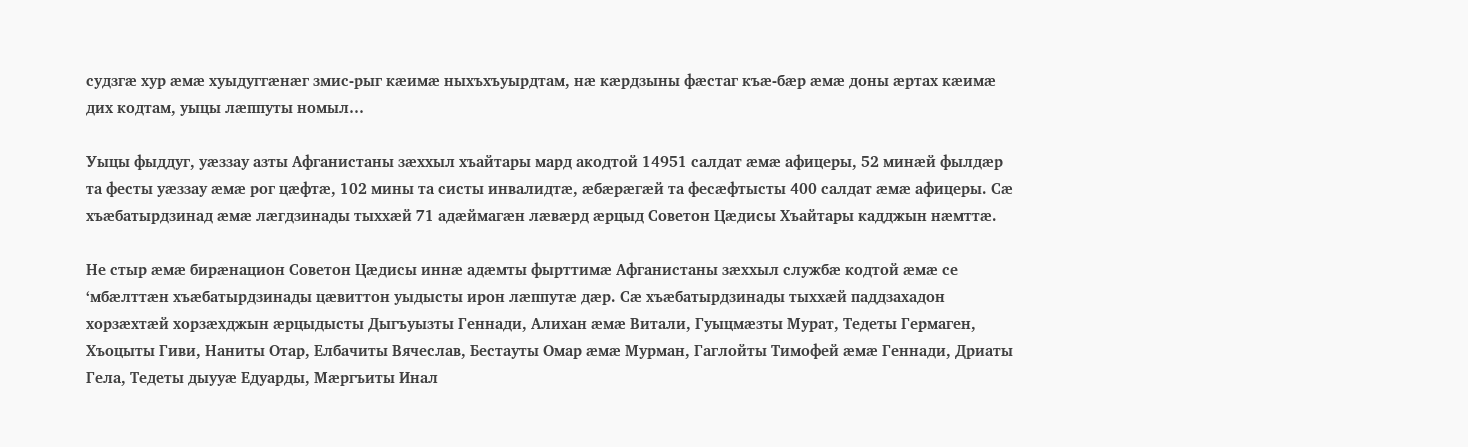судзгæ хур æмæ хуыдуггæнæг змис-рыг кæимæ ныхъхъуырдтам, нæ кæрдзыны фæстаг къæ-бæр æмæ доны æртах кæимæ дих кодтам, уыцы лæппуты номыл…

Уыцы фыддуг, уæззау азты Афганистаны зæххыл хъайтары мард акодтой 14951 салдат æмæ афицеры, 52 минæй фылдæр та фесты уæззау æмæ рог цæфтæ, 102 мины та систы инвалидтæ, æбæрæгæй та фесæфтысты 400 салдат æмæ афицеры. Сæ хъæбатырдзинад æмæ лæгдзинады тыххæй 71 адæймагæн лæвæрд æрцыд Советон Цæдисы Хъайтары кадджын нæмттæ.

Не стыр æмæ бирæнацион Советон Цæдисы иннæ адæмты фырттимæ Афганистаны зæххыл службæ кодтой æмæ се ‘мбæлттæн хъæбатырдзинады цæвиттон уыдысты ирон лæппутæ дæр. Сæ хъæбатырдзинады тыххæй паддзахадон хорзæхтæй хорзæхджын æрцыдысты Дыгъуызты Геннади, Алихан æмæ Витали, Гуыцмæзты Мурат, Тедеты Гермаген, Хъоцыты Гиви, Наниты Отар, Елбачиты Вячеслав, Бестауты Омар æмæ Мурман, Гаглойты Тимофей æмæ Геннади, Дриаты Гела, Тедеты дыууæ Едуарды, Мæргъиты Инал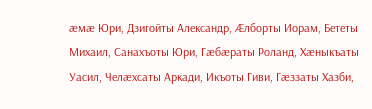æмæ Юри, Дзигойты Александр, Æлборты Иорам, Бететы Михаил, Санахъоты Юри, Гæбæраты Роланд, Хæныкъаты Уасил, Челæхсаты Аркади, Икъоты Гиви, Гæззаты Хазби,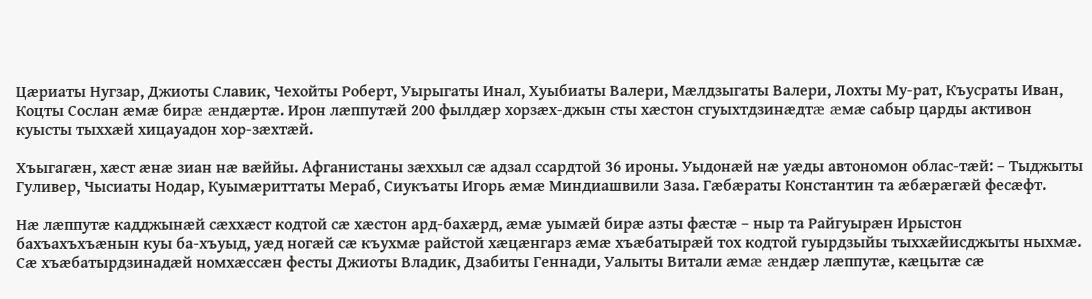Цæриаты Нугзар, Джиоты Славик, Чехойты Роберт, Уырыгаты Инал, Хуыбиаты Валери, Мæлдзыгаты Валери, Лохты Му-рат, Къусраты Иван, Коцты Сослан æмæ бирæ æндæртæ. Ирон лæппутæй 200 фылдæр хорзæх-джын сты хæстон сгуыхтдзинæдтæ æмæ сабыр царды активон куысты тыххæй хицауадон хор-зæхтæй.

Хъыгагæн, хæст æнæ зиан нæ вæййы. Афганистаны зæххыл сæ адзал ссардтой 36 ироны. Уыдонæй нæ уæды автономон облас-тæй: – Тыджыты Гуливер, Чысиаты Нодар, Куымæриттаты Мераб, Сиукъаты Игорь æмæ Миндиашвили Заза. Гæбæраты Константин та æбæрæгæй фесæфт.

Нæ лæппутæ кадджынæй сæххæст кодтой сæ хæстон ард-бахæрд, æмæ уымæй бирæ азты фæстæ – ныр та Райгуырæн Ирыстон бахъахъхъæнын куы ба-хъуыд, уæд ногæй сæ къухмæ райстой хæцæнгарз æмæ хъæбатырæй тох кодтой гуырдзыйы тыххæйисджыты ныхмæ. Сæ хъæбатырдзинадæй номхæссæн фесты Джиоты Владик, Дзабиты Геннади, Уалыты Витали æмæ æндæр лæппутæ, кæцытæ сæ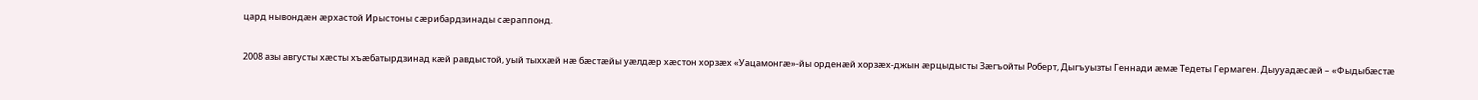цард нывондæн æрхастой Ирыстоны сæрибардзинады сæраппонд.

2008 азы августы хæсты хъæбатырдзинад кæй равдыстой, уый тыххæй нæ бæстæйы уæлдæр хæстон хорзæх «Уацамонгæ»-йы орденæй хорзæх-джын æрцыдысты Зæгъойты Роберт, Дыгъуызты Геннади æмæ Тедеты Гермаген. Дыууадæсæй – «Фыдыбæстæ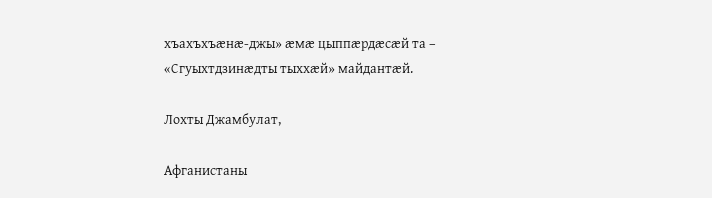хъахъхъæнæ-джы» æмæ цыппæрдæсæй та – «Сгуыхтдзинæдты тыххæй» майдантæй.

Лохты Джамбулат,

Афганистаны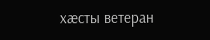хæсты ветеран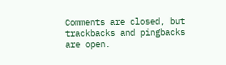Comments are closed, but trackbacks and pingbacks are open.